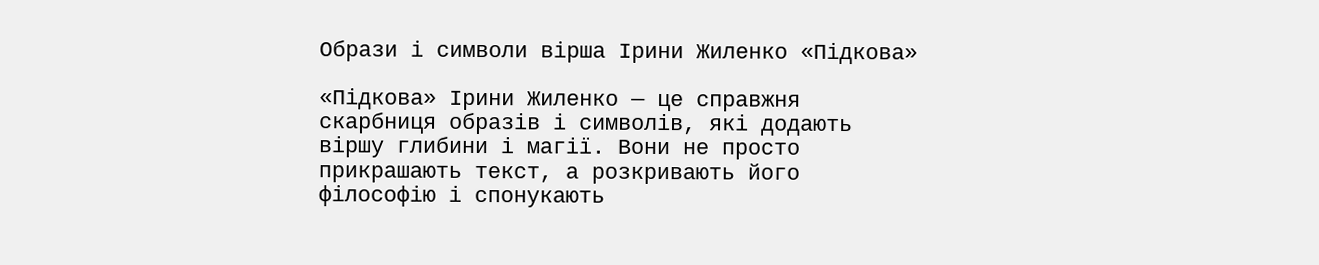Образи і символи вірша Ірини Жиленко «Підкова»

«Підкова» Ірини Жиленко — це справжня скарбниця образів і символів, які додають віршу глибини і магії. Вони не просто прикрашають текст, а розкривають його філософію і спонукають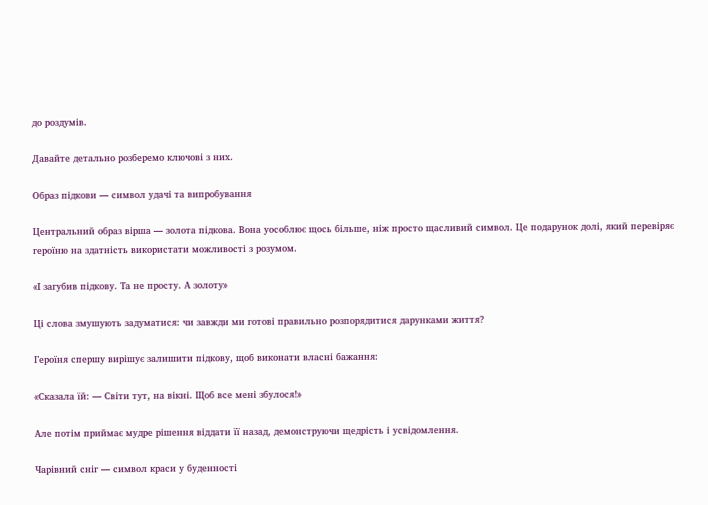до роздумів.

Давайте детально розберемо ключові з них.

Образ підкови — символ удачі та випробування

Центральний образ вірша — золота підкова. Вона уособлює щось більше, ніж просто щасливий символ. Це подарунок долі, який перевіряє героїню на здатність використати можливості з розумом.

«І загубив підкову. Та не просту. А золоту»

Ці слова змушують задуматися: чи завжди ми готові правильно розпорядитися дарунками життя?

Героїня спершу вирішує залишити підкову, щоб виконати власні бажання:

«Сказала їй: — Світи тут, на вікні. Щоб все мені збулося!»

Але потім приймає мудре рішення віддати її назад, демонструючи щедрість і усвідомлення.

Чарівний сніг — символ краси у буденності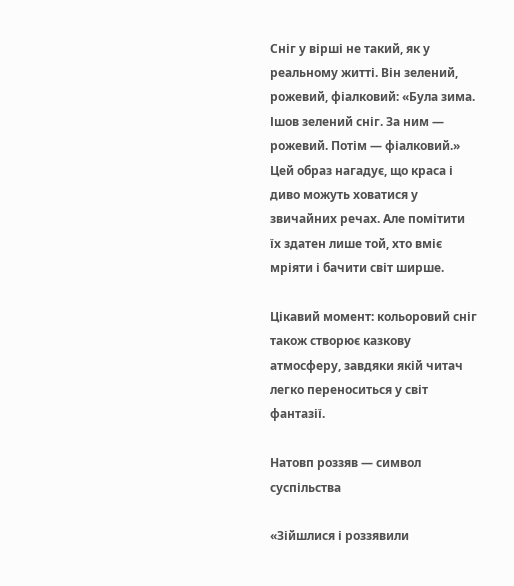Сніг у вірші не такий, як у реальному житті. Він зелений, рожевий, фіалковий: «Була зима. Ішов зелений сніг. За ним — рожевий. Потім — фіалковий.» Цей образ нагадує, що краса і диво можуть ховатися у звичайних речах. Але помітити їх здатен лише той, хто вміє мріяти і бачити світ ширше.

Цікавий момент: кольоровий сніг також створює казкову атмосферу, завдяки якій читач легко переноситься у світ фантазії.

Натовп роззяв — символ суспільства

«Зійшлися і роззявили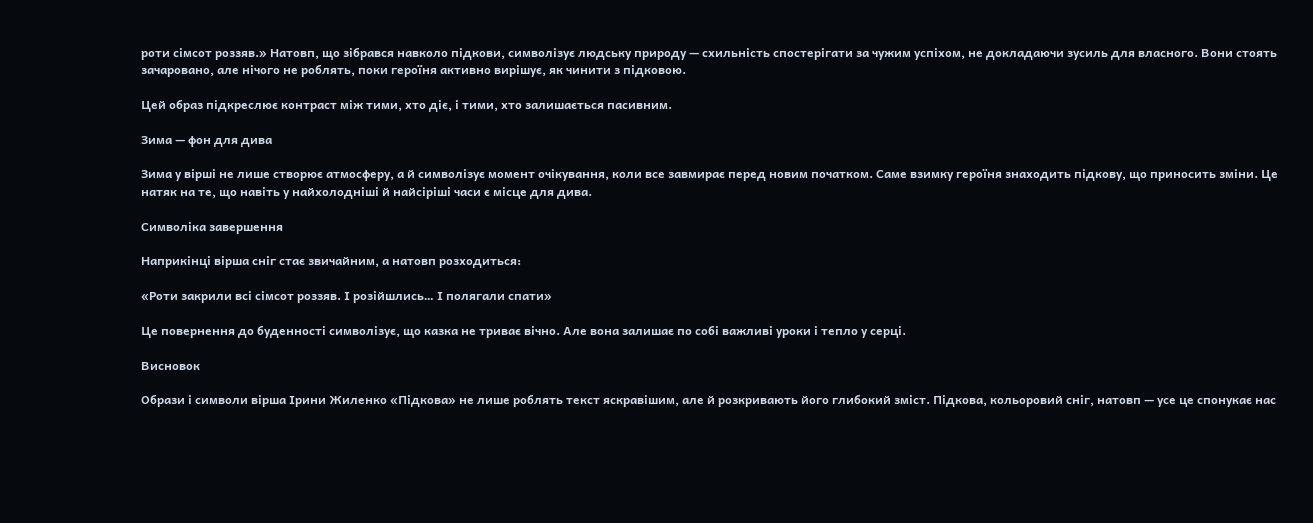роти сімсот роззяв.» Натовп, що зібрався навколо підкови, символізує людську природу — схильність спостерігати за чужим успіхом, не докладаючи зусиль для власного. Вони стоять зачаровано, але нічого не роблять, поки героїня активно вирішує, як чинити з підковою.

Цей образ підкреслює контраст між тими, хто діє, і тими, хто залишається пасивним.

Зима — фон для дива

Зима у вірші не лише створює атмосферу, а й символізує момент очікування, коли все завмирає перед новим початком. Саме взимку героїня знаходить підкову, що приносить зміни. Це натяк на те, що навіть у найхолодніші й найсіріші часи є місце для дива.

Символіка завершення

Наприкінці вірша сніг стає звичайним, а натовп розходиться:

«Роти закрили всі сімсот роззяв. І розійшлись… І полягали спати»

Це повернення до буденності символізує, що казка не триває вічно. Але вона залишає по собі важливі уроки і тепло у серці.

Висновок

Образи і символи вірша Ірини Жиленко «Підкова» не лише роблять текст яскравішим, але й розкривають його глибокий зміст. Підкова, кольоровий сніг, натовп — усе це спонукає нас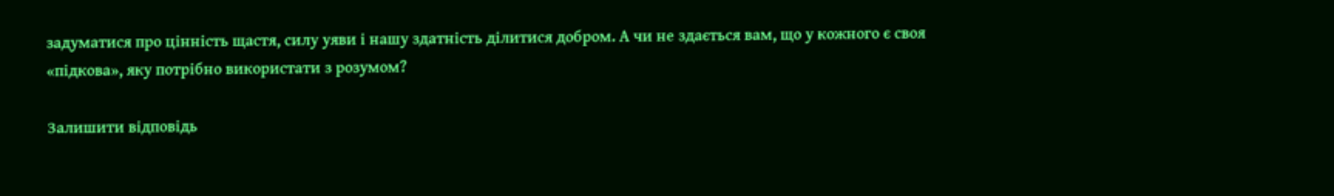задуматися про цінність щастя, силу уяви і нашу здатність ділитися добром. А чи не здається вам, що у кожного є своя «підкова», яку потрібно використати з розумом?

Залишити відповідь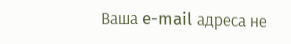Ваша e-mail адреса не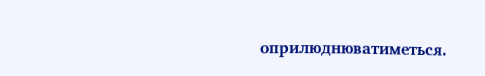оприлюднюватиметься.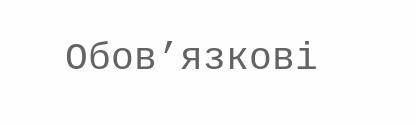Обов’язкові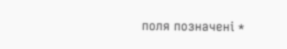поля позначені *